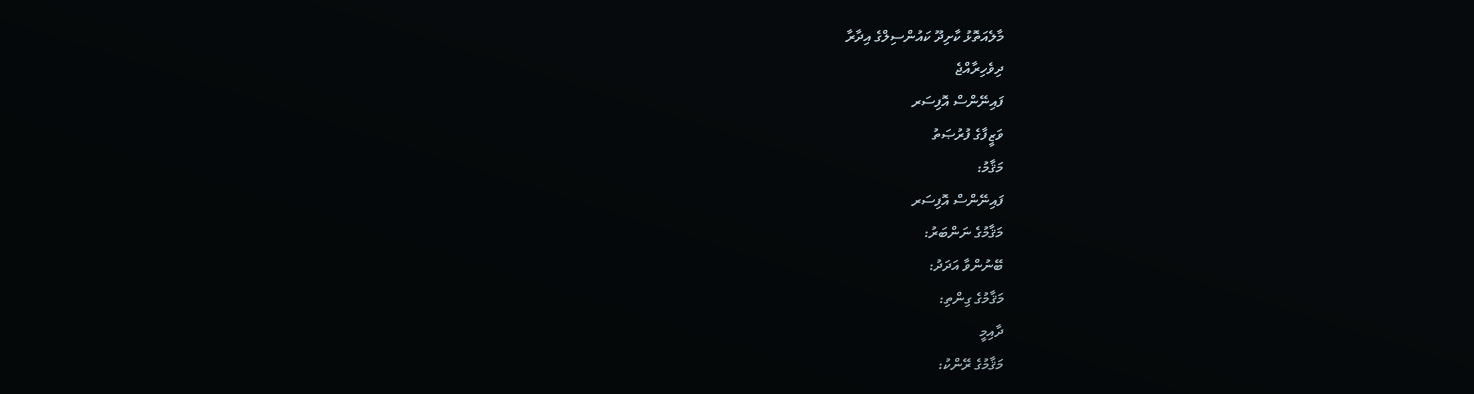މާލެއަތޮޅު ކާށިދޫ ކައުންސިލްގެ އިދާރާ
ދިވެހިރާއްޖެ
ފައިނޭންސް އޮފިސަރ
ވަޒީފާގެ ފުރުޞަތު
މަޤާމު:
ފައިނޭންސް އޮފިސަރ
މަޤާމުގެ ނަންބަރު:
ބޭނުންވާ އަދަދު:
މަޤާމުގެ ގިންތި:
ދާއިމީ
މަޤާމުގެ ރޭންކު: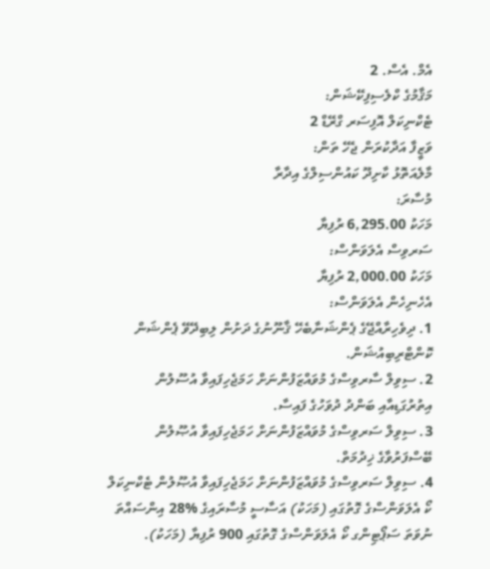އެމް. އެސް. 2
މަޤާމުގެ ކްލެސިފިކޭޝަން:
ޓެކްނިކަލް އޮފިސަރ ގްރޭޑް 2
ވަޒީފާ އަދާކުރަން ޖެހޭ ތަން:
މާލެއަތޮޅު ކާށިދޫ ކައުންސިލްގެ އިދާރާ
މުސާރަ:
މަހަކު 6,295.00 ރުފިޔާ
ސަރވިސް އެލަވަންސް:
މަހަކު 2,000.00 ރުފިޔާ
އެހެނިހެން އެލަވަންސް:
1. ދިވެހިރާއްޖޭގެ ޕެންޝަނާބެހޭ ޤާނޫނުގެ ދަށުން ލިބިދޭވޭ ޕެންޝަން ކޮންޓްރިބިއުޝަން.
2. ސިވިލް ސާރވިސްގެ މުވައްޒަފުންނަށް ހަމަޖެހިފައިވާ އުސޫލުން އިތުރުގަޑިއާއި ބަންދު ދުވަހުގެ ފައިސާ.
3. ސިވިލް ސަރވިސްގެ މުވައްޒަފުންނަށް ހަމަޖެހިފައިވާ އުޞޫލުން ބޭސްފަރުވާގެ ޚިދުމަތް.
4. ސިވިލް ސަރވިސްގެ މުވައްޒަފުންނަށް ހަމަޖެހިފައިވާ އުޞޫލުން ޓެކްނިކަލް ކޯ އެލަވަންސްގެ ގޮތުގައި (މަހަކު) އަސާސީ މުސާރައިގެ %28 އިންސައްތަ ނުވަތަ ސަޕޯޓިންގ ކޯ އެލަވަންސްގެ ގޮތުގައި 900 ރުފިޔާ (މަހަކު).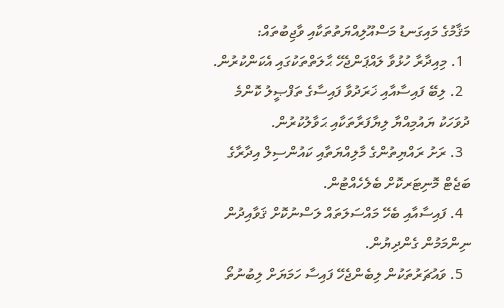މަޤާމުގެ މައިގަނޑު މަސްއޫލިއްޔަތުތަކާއި ވާޖިބުތައް:
  1. މިއިދާރާ ހުޅުވާ ލައްޕަންޖެހޭ ޙާލަތްތަކުގައި އެކަންކުރުން.
  2. ލިބޭ ފައިސާއާއި ޚަރަދުވާ ފައިސާގެ ތަފްޞީލު ކޮންމެ ދުވަހަކު ޔައުމިއްޔާ ލިޔާފަރާތަކާއި ޙަވާލުކުރުން.
  3. ރަށު ރައްޔިތުންގެ މާލިއްޔަތާއި ކައުންސިލް އިދާރާގެ ބަޖެޓް މޮނިޓަރކޮށް ބެލެހެއްޓުން.
  4. ފައިސާއާއި ބެހޭ މައްސަލަތައް ލަސްނުކޮށް ޤަވާއިދުން ނިންމަމުން ގެންދިޔުން.
  5. ވައުޗަރުތަކުން ލިބެންޖެހޭ ފައިސާ ހަމަޔަށް ލިބުނުތޯ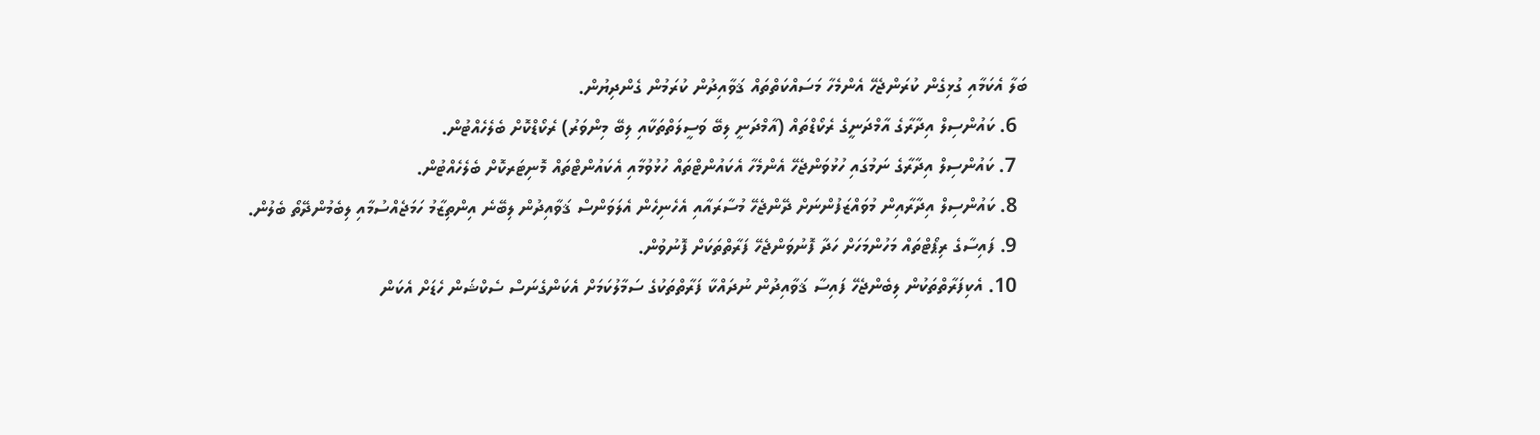ބަލާ އެކަމާއި ގުޅިގެން ކުރަންޖެހޭ އެންމެހާ މަސައްކަތްތައް ޤަވާއިދުން ކުރަމުން ގެންދިޔުން.
  6. ކައުންސިލް އިދާރާގެ އާމްދަނީގެ ރެކޯޑްތައް (އާމްދަނީ ލިބޭ ވަސީލަތްތަކާއި ލިބޭ މިންވަރު) ރެކޯޑްކޮށް ބެލެހެއްޓުން.
  7. ކައުންސިލް އިދާރާގެ ނަމުގައި ހުޅުވަންޖެހޭ އެންމެހާ އެކައުންޓްތައް ހުޅުވުމާއި އެކައުންޓްތައް މޮނިޓަރކޮށް ބެލެހެއްޓުން.
  8. ކައުންސިލް އިދާރާއިން މުވައްޒަފުންނަށް ދޭންޖެހޭ މުސާރައާއި އެހެނިހެން އެލަވަންސް ޤަވާއިދުން ލިބޭނެ އިންތިޒާމު ހަމަޖެއްސުމާއި ލިބެމުންދޭތޯ ބެލުން.
  9. ފައިސާގެ ރިޕޯޓްތައް މަހުންމަހަށް ހަދާ ފޮނުވަންޖެހޭ ފަރާތްތަކަށް ފޮނުވުން.
  10. އެކިފަރާތްތަކުން ލިބެންޖެހޭ ފައިސާ ޤަވާއިދުން ނުދައްކާ ފަރާތްތަކުގެ ސަމާލުކަމަށް އެކަންގެނަސް ސެކްޝަން ހެޑަށް އެކަން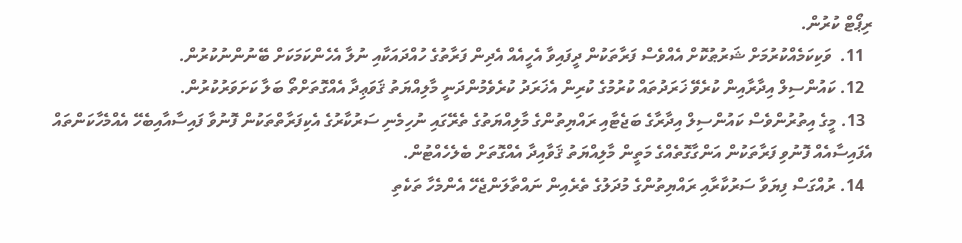ރިޕޯޓް ކުރުން.
  11.  ވަކިކަމެއްކުރުމަށް ޝަރުޠުކޮށް އެއްވެސް ފަރާތަކުން ދީފައިވާ އެހީއެއް އެދިން ފަރާތުގެ ހުއްދައަކާއި ނުލާ އެހެންކަމަކަށް ބޭނުންނުކުރުން.
  12. ކައުންސިލް އިދާރާއިން ކުރެވޭ ޚަރަދުތައް ކުރުމުގެ ކުރިން އެޚަރަދު ކުރެވެމުންދަނީ މާލިއްޔަތު ޤަވަޢިދާ އެއްގޮތަށްތޯ ބަލާ ކަށަވަރުކުރުން.
  13. މީގެ އިތުރުންވެސް ކައުންސިލް އިދާރާގެ ބަޖެޓާއި ރައްޔިތުންގެ މާލިއްޔަތުގެ ތެރޭގައި ނުހިމެނި ސަރުކާރުގެ އެކިފަރާތްތަކުން ފޮނުވާ ފައިސާއާއިބެހޭ އެއްމެހާކަންތައް އެފައިސާއެއް ފޮނުވި ފަރާތަކުން އަންގާގޮތެއްގެ މަތީން މާލިއްޔަތު ޤަވާއިދާ އެއްގޮތަށް ބެލެހެއްޓުން.
  14. ރުއްގަސް ފިޔަވާ ސަރުކާރާއި ރައްޔިތުންގެ މުދަލުގެ ތެރެއިން ނައްތާލަންޖެހޭ އެންމެހާ ތަކެތި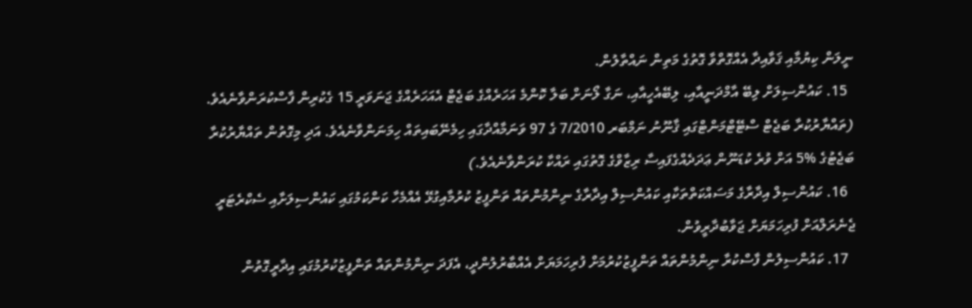ނީލަން ކިޔުމާއި ޤަވާއިދާ އެއްގޮތްވާ ގޮތުގެ މަތިން ނައްތާލުން.
  15. ކައުންސިލަށް ލިބޭ އާމްދަނީއާއި، ލިބޭއެހީއާއި، ނަގާ ލޯނަށް ބަލާ ކޮންމެ އަހަރެއްގެ ބަޖެޓް އެއަހަރެއްގެ ޖަނަވަރީ 15 ގެކުރިން ފާސްކުރަންވާނެއެވެ. (ތައްޔާރުކުރާ ބަޖެޓް ސްޓޭޓްމަންޓްގައި ޤާނޫނު ނަމްބަރ 7/2010 ގެ 97 ވަނަމާއްދާގައި ހިމެނޭބައިތައް ހިމަނަންވާނެއެވެ. އަދި މިގޮތުން ތައްޔާރުކުރާ ބަޖެޓުގެ %5 އަށް ވުރެ ކުޑަނޫން ޢަދަދެއްގެފައިސާ ރިޒާވްގެ ގޮތުގައި ރައްކާ ކުރަންވާނެއެވެ.)
  16. ކައުންސިލް އިދާރާގެ މަސައްކަތްތަކާއި ކައުންސިލް އިދާރާގެ ނިންމުންތައް ތަންފީޒު ކުރުމާއިގުޅޭ އެއްމެހާ ކަންކަމުގައި ކައުންސިލަށާއި ސެކްރެޓަރީ ޖެނެރަލްއަށް ފުރިހަމަޔަށް ޖަވާބުދާރީވުން.
  17. ކައުންސިލުން ފާސްކުރާ ނިންމުންތައް ތަންފީޒުކުރުމަށް ފުރިހަމަޔަށް އެއްބާރުލުންދީ، އެފަދަ ނިންމުންތައް ތަންފީޒުކުރުމުގައި އިދާރީގޮތުން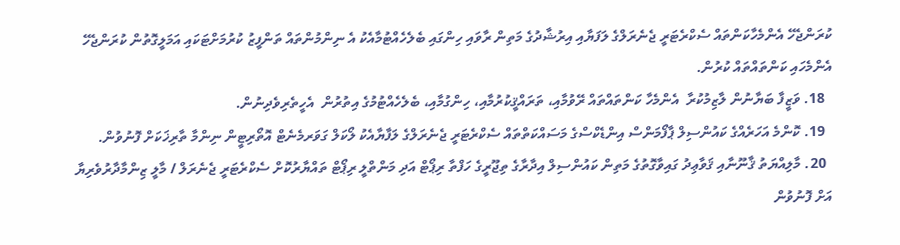ކުރަންޖެހޭ އެންމެހާކަންތައް ސެކްރެޓަރީ ޖެނެރަލްގެ ލަފަޔާއި އިރުޝާދުގެ މަތިން ރާވައި ހިންގައި ބެލެހެއްޓުމާއެކު އެ ނިންމުންތައް ތަންފީޒު ކުރުމަށްޓަކައި އަމަލީގޮތުން ކުރަންޖެހޭ އެންމެހައި ކަންތައްތައް ކުރުން.
  18. ވަޒީފާ ބަޔާނުން ލާޒިމުކުރާ  އެންމެހާ ކަންތައްތައް ރޭވުމާއި، ތަރައްޤީކުރުމާއި، ހިންގުމާއި، ބެލެހެއްޓުމުގެ އިތުރުން  އެހީތެރިވެދިނުން.
  19. ކޮންމެ އަހަރެއްގެ ކައުންސިލް ޕާފޯމަންސް އިންޑެކްސްގެ މަސައްކަތްތައް ސެކްރެޓަރީ ޖެނެރަލްގެ ލަފާޔާއެކު ލޯކަލް ގަވަރމެނެޓް އޮތޯރިޓީން ނިންމާ ތާރިޚަކަށް ފޮނުވުން.
  20. މާލިއްޔަތު ޤާނޫނާއި ޤަވާޢިދު ގައިވާގޮތުގެ މަތިން ކައުންސިލް އިދާރާގެ ތިޖޫރީގެ ހަފްތާ ރިޕޯޓް އަދި މަންތްލީ ރިޕޯޓް ތައްޔާރުކޮށް ސެކްރެޓަރީ ޖެނެރަލް / މާލީ ޒިންމާދާރުވެރިޔާ އަށް ފޮނުވުން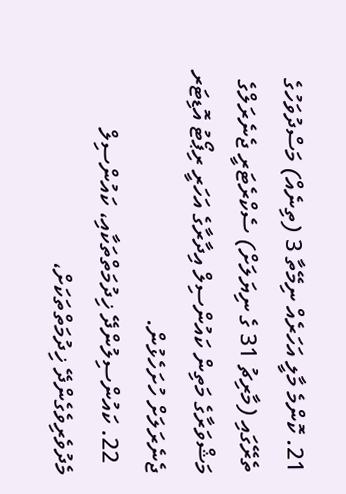21. ކޮންމެ މާލީ އަހަރެއް ނިމޭތާ 3 (ތިނެއް) މަސްދުވަހުގެ ތެރޭގައި (މާރިޗު 31 ގެ ނިޔަލަށް) ސެކްރެޓަރީ ޖެނެރަލްގެ މަޝްވަރާގެ މަތިން ކައުންސިލް އިދާރާގެ އަހަރީ ރިޕޯޓު އޮޑިޓަރ ޖެނެރަލަށް ހުށަހެޅުން.
  22. ކައުންސިލުންދޭ ޚިދުމަތްތަކާއި، ކައުންސިލް މެދުވެރިވެގެންދޭ ޚިދުމަތްތަކަށް،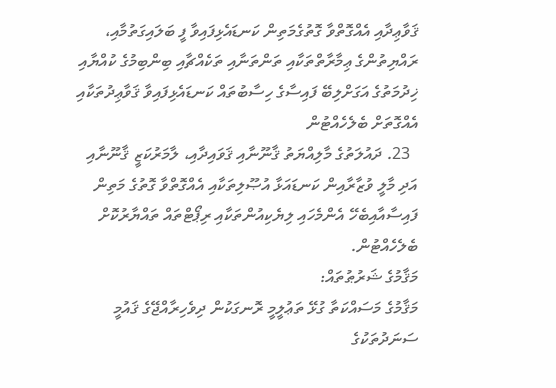ޤަވާޢިދާއި އެއްގޮތްވާ ގޮތުގެމަތިން ކަނޑައެޅިފައިވާ ފީ ބަލައިގަތުމާއި، ރައްޔިތުންގެ ޢިމާރާތްތަކާއި ތަންތަނާއި ތަކެއްޗާއި ބިންބިމުގެ ކުއްޔާއި ޚިދުމަތުގެ އަގަށްލިބޭ ފައިސާގެ ހިސާބުތައް ކަނޑައެޅިފައިވާ ޤަވާޢިދުތަކާއި އެއްގޮތަށް ބެލެހެއްޓުން
  23. ދައުލަތުގެ މާލިއްޔަތު ޤާނޫނާއި ޤަވައިދާއި، ލާމަރުކަޒީ ޤާނޫނާއި އަދި މާލީ ވުޒާރާއިން ކަނޑައަޅާ އުޞޫލިތަކާއި އެއްގޮތްވާ ގޮތުގެ މަތިން ފައިސާއާއިބެހޭ އެންމެހައި ލިޔެކިއުންތަކާއި ރިޕޯޓްތައް ތައްޔާރުކޮށް ބެލެހެއްޓުން.
މަޤާމުގެ ޝަރުޠުތައް:
މަޤާމުގެ މަސައްކަތާ ގުޅޭ ތަޢުލީމީ ރޮނގަކުން ދިވެހިރާއްޖޭގެ ޤައުމީ ސަނަދުތަކުގެ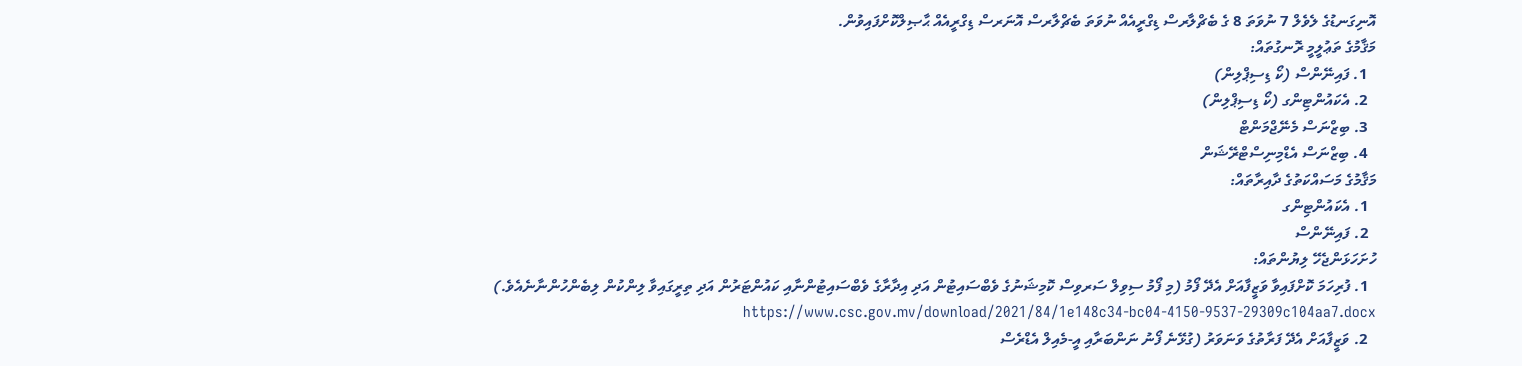އޮނިގަނޑުގެ ލެވެލް 7 ނުވަތަ 8 ގެ ބެޗްލާރސް ޑިގްރީއެއް ނުވަތަ ބެޗްލާރސް އޮނަރސް ޑިގްރީއެއް ޙާޞިލްކޮށްފައިވުން.
މަޤާމުގެ ތަޢުލީމީ ރޮނގުތައް:
  1. ފައިނޭންސް (ކޯ ޑިސިޕްލިން)
  2. އެކައުންޓިންގ (ކޯ ޑިސިޕްލިން)
  3. ބިޒްނަސް މެނޭޖްމަންޓް
  4. ބިޒްނަސް އެޑްމިނިސްޓްރޭޝަން
މަޤާމުގެ މަސައްކަތުގެ ދާއިރާތައް:
  1. އެކައުންޓިންގ
  2. ފައިނޭންސް
ހުށަހަޅަންޖެހޭ ލިޔުންތައް:
  1. ފުރިހަމަ ކޮށްފައިވާ ވަޒީފާއަށް އެދޭ ފޯމު (މި ފޯމު ސިވިލް ސަރވިސް ކޮމިޝަނުގެ ވެބްސައިޓުން އަދި އިދާރާގެ ވެބްސައިޓުންނާއި ކައުންޓަރުން އަދި ތިރީގައިވާ ލިންކުން ލިބެންހުންނާނެއެވެ.) https://www.csc.gov.mv/download/2021/84/1e148c34-bc04-4150-9537-29309c104aa7.docx
  2. ވަޒީފާއަށް އެދޭ ފަރާތުގެ ވަނަވަރު (ގުޅޭނެ ފޯނު ނަންބަރާއި އީ-މެއިލް އެޑްރެސް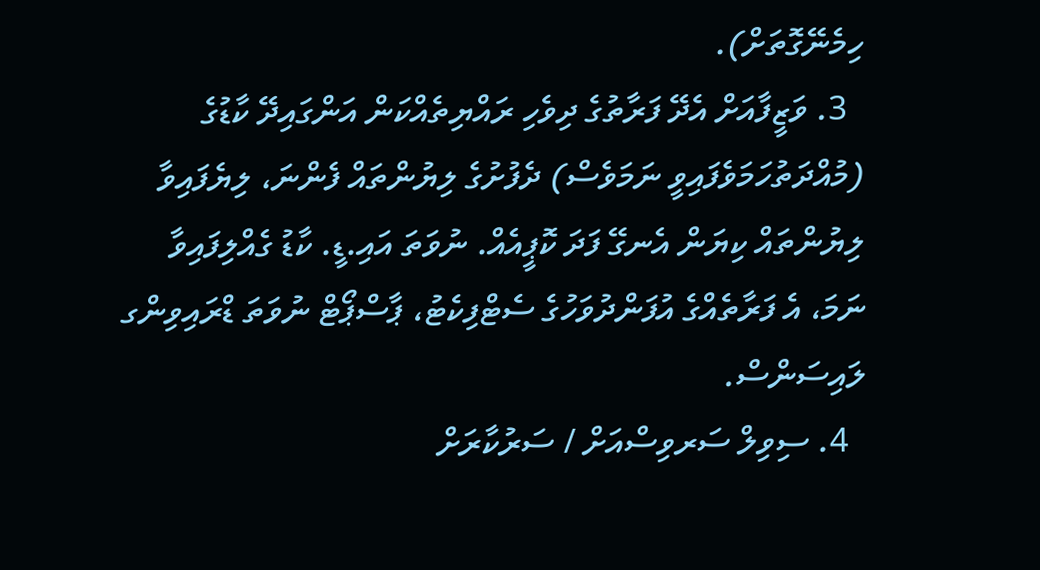ހިމެނޭގޮތަށް).
  3. ވަޒީފާއަށް އެދޭ ފަރާތުގެ ދިވެހި ރައްޔިތެއްކަން އަންގައިދޭ ކާޑުގެ (މުއްދަތުހަމަވެފައިވީ ނަމަވެސް) ދެފުށުގެ ލިޔުންތައް ފެންނަ، ލިޔެފައިވާ ލިޔުންތައް ކިޔަން އެނގޭ ފަދަ ކޮޕީއެއް. ނުވަތަ އައި.ޑީ. ކާޑު ގެއްލިފައިވާ ނަމަ، އެ ފަރާތެއްގެ އުފަންދުވަހުގެ ސެޓްފިކެޓު، ޕާސްޕޯޓް ނުވަތަ ޑްރައިވިންގ ލައިސަންސް.
  4. ސިވިލް ސަރވިސްއަށް / ސަރުކާރަށް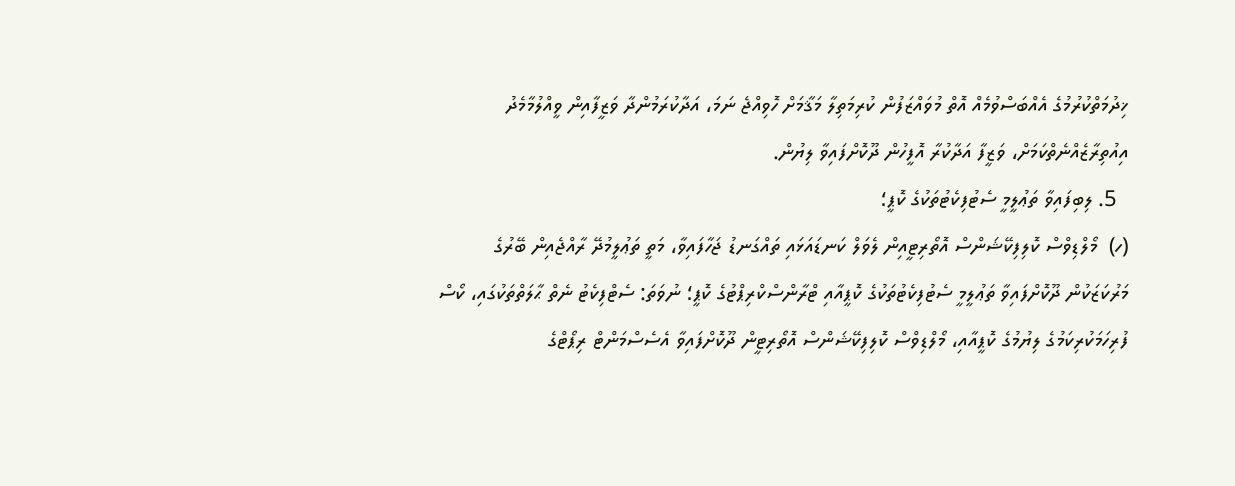ޚިދުމަތްކުރުމުގެ އެއްބަސްވުމެއް އޮތް މުވައްޒަފުން ކުރިމަތިލާ މަޤާމަށް ހޮވިއްޖެ ނަމަ، އަދާކުރަމުންދާ ވަޒީފާއިން ވީއްލުމާމެދު އިއުތިރާޒެއްނެތްކަމަށް، ވަޒީފާ އަދާކުރާ އޮފީހުން ދޫކޮށްފައިވާ ލިޔުން.
  5. ލިބިފައިވާ ތަޢުލީމީ ސެޓުފިކެޓުތަކުގެ ކޮޕީ؛
(ހ)  މޯލްޑިވްސް ކޮލިފިކޭޝަންސް އޮތޯރިޓީއިން ލެވަލް ކަނޑައަޅައި ތައްގަނޑު ޖަހާފައިވާ، މަތީ ތަޢުލީމުދޭ ރާއްޖެއިން ބޭރުގެ މަރުކަޒަކުން ދޫކޮށްފައިވާ ތަޢުލީމީ ސެޓުފިކެޓުތަކުގެ ކޮޕީއާއި ޓްރާންސްކްރިޕްޓުގެ ކޮޕީ؛ ނުވަތަ: ސެޓްފިކެޓު ނެތް ޙާލަތްތަކުގައި، ކޯސް ފުރިހަމަކުރިކަމުގެ ލިޔުމުގެ ކޮޕީއާއި، މޯލްޑިވްސް ކޮލިފިކޭޝަންސް އޮތޯރިޓީން ދޫކޮށްފައިވާ އެސެސްމަންޓް ރިޕޯޓްގެ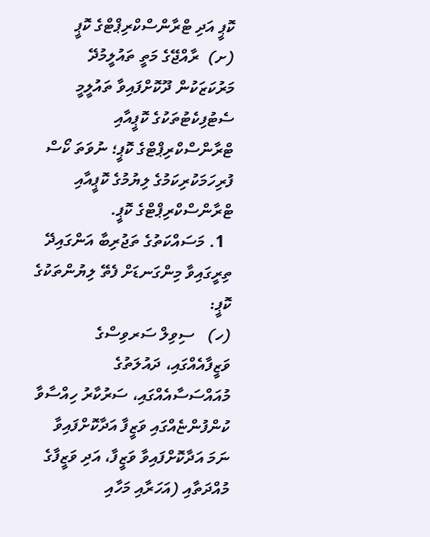ކޮޕީ އަދި ޓްރާންސްކްރިޕްޓްގެ ކޮޕީ
(ށ)  ރާއްޖޭގެ މަތީ ތައުލީމުދޭ މަރުކަޒަކުން ދޫކޮށްފައިވާ ތައުލީމީ ސެޓުފިކެޓުތަކުގެ ކޮޕީއާއި ޓްރާންސްކްރިޕްޓްގެ ކޮޕީ؛ ނުވަތަ ކޯސް ފުރިހަމަކުރިކަމުގެ ލިޔުމުގެ ކޮޕީއާއި ޓްރާންސްކްރިޕްޓްގެ ކޮޕީ.
  1. މަސައްކަތުގެ ތަޖުރިބާ އަންގައިދޭ ތިރީގައިވާ މިންގަނޑަށް ފެތޭ ލިޔުންތަކުގެ ކޮޕީ:
(ހ)   ސިވިލް ސަރވިސްގެ ވަޒީފާއެއްގައި، ދައުލަތުގެ މުއައްސަސާއެއްގައި، ސަރުކާރު ހިއްސާވާ ކުންފުންޏެއްގައި ވަޒީފާ އަދާކޮށްފައިވާ ނަމަ އަދާކޮށްފައިވާ ވަޒީފާ، އަދި ވަޒީފާގެ މުއްދަތާއި (އަހަރާއި މަހާއި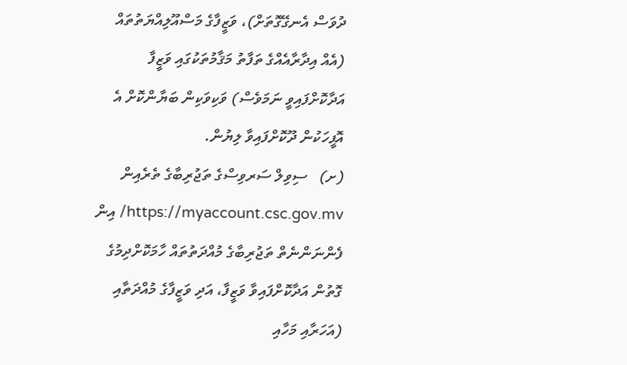ދުވަސް އެނގޭގޮތަށް)، ވަޒީފާގެ މަސްއޫލިއްޔަތުތައް (އެއް އިދާރާއެއްގެ ތަފާތު މަޤާމުތަކުގައި ވަޒީފާ އަދާކޮށްފައިވީ ނަމަވެސް) ވަކިވަކިން ބަޔާންކޮށް އެ އޮފީހަކުން ދޫކޮށްފައިވާ ލިޔުން.
(ށ)   ސިވިލް ސަރވިސްގެ ތަޖުރިބާގެ ތެރެއިން https://myaccount.csc.gov.mv/ އިން ފެންނަންނެތް ތަޖުރިބާގެ މުއްދަތުތައް ހާމަކޮށްދިމުގެ ގޮތުން އަދާކޮށްފައިވާ ވަޒީފާ، އަދި ވަޒީފާގެ މުއްދަތާއި (އަހަރާއި މަހާއި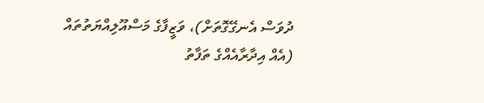ދުވަސް އެނގޭގޮތަށް)، ވަޒީފާގެ މަސްއޫލިއްޔަތުތައް (އެއް އިދާރާއެއްގެ ތަފާތު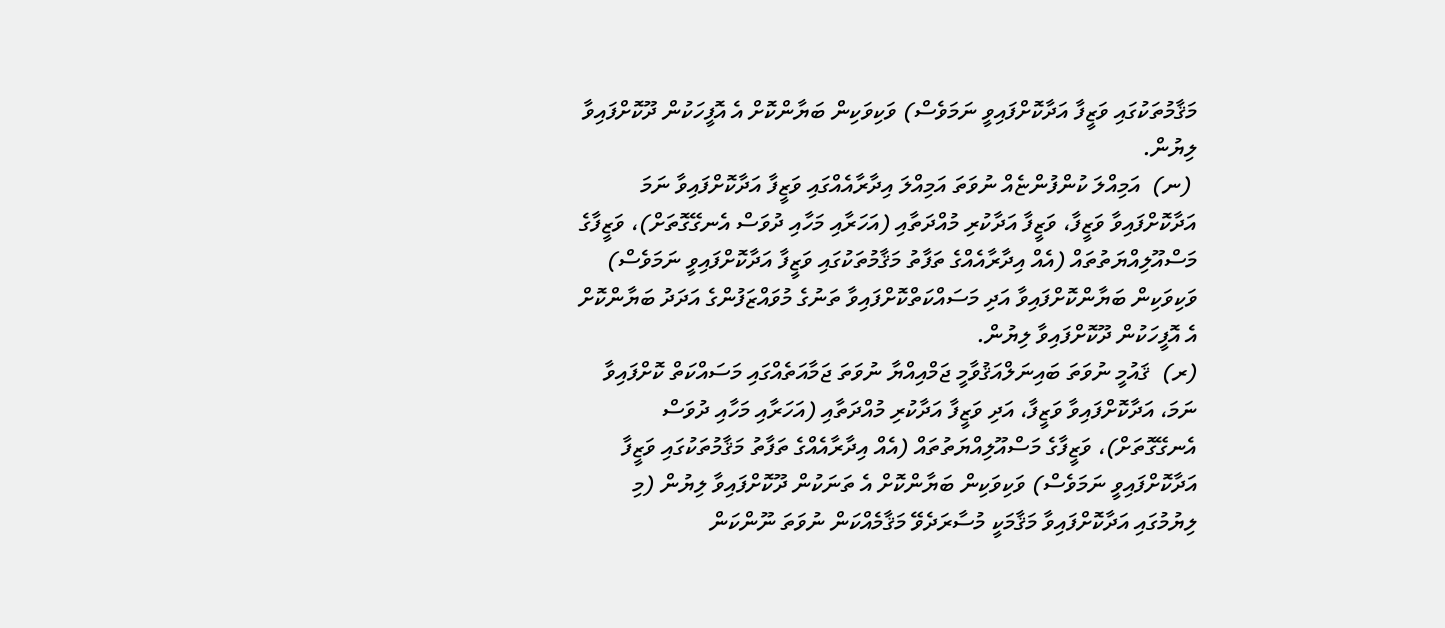މަޤާމުތަކުގައި ވަޒީފާ އަދާކޮށްފައިވީ ނަމަވެސް) ވަކިވަކިން ބަޔާންކޮށް އެ އޮފީހަކުން ދޫކޮށްފައިވާ ލިޔުން.
 (ނ)  އަމިއްލަ ކުންފުންޏެއް ނުވަތަ އަމިއްލަ އިދާރާއެއްގައި ވަޒީފާ އަދާކޮށްފައިވާ ނަމަ އަދާކޮށްފައިވާ ވަޒީފާ، ވަޒީފާ އަދާކުރި މުއްދަތާއި (އަހަރާއި މަހާއި ދުވަސް އެނގޭގޮތަށް)، ވަޒީފާގެ މަސްއޫލިއްޔަތުތައް (އެއް އިދާރާއެއްގެ ތަފާތު މަޤާމުތަކުގައި ވަޒީފާ އަދާކޮށްފައިވީ ނަމަވެސް) ވަކިވަކިން ބަޔާންކޮށްފައިވާ އަދި މަސައްކަތްކޮށްފައިވާ ތަނުގެ މުވައްޒަފުންގެ އަދަދު ބަޔާންކޮށް އެ އޮފީހަކުން ދޫކޮށްފައިވާ ލިޔުން.
(ރ)  ޤައުމީ ނުވަތަ ބައިނަލްއަޤުވާމީ ޖަމްއިއްޔާ ނުވަތަ ޖަމާއަތެއްގައި މަސައްކަތް ކޮށްފައިވާ ނަމަ، އަދާކޮށްފައިވާ ވަޒީފާ، އަދި ވަޒީފާ އަދާކުރި މުއްދަތާއި (އަހަރާއި މަހާއި ދުވަސް އެނގޭގޮތަށް)، ވަޒީފާގެ މަސްއޫލިއްޔަތުތައް (އެއް އިދާރާއެއްގެ ތަފާތު މަޤާމުތަކުގައި ވަޒީފާ އަދާކޮށްފައިވީ ނަމަވެސް) ވަކިވަކިން ބަޔާންކޮށް އެ ތަނަކުން ދޫކޮށްފައިވާ ލިޔުން (މި ލިޔުމުގައި އަދާކޮށްފައިވާ މަޤާމަކީ މުސާރަދެވޭ މަޤާމެއްކަން ނުވަތަ ނޫންކަން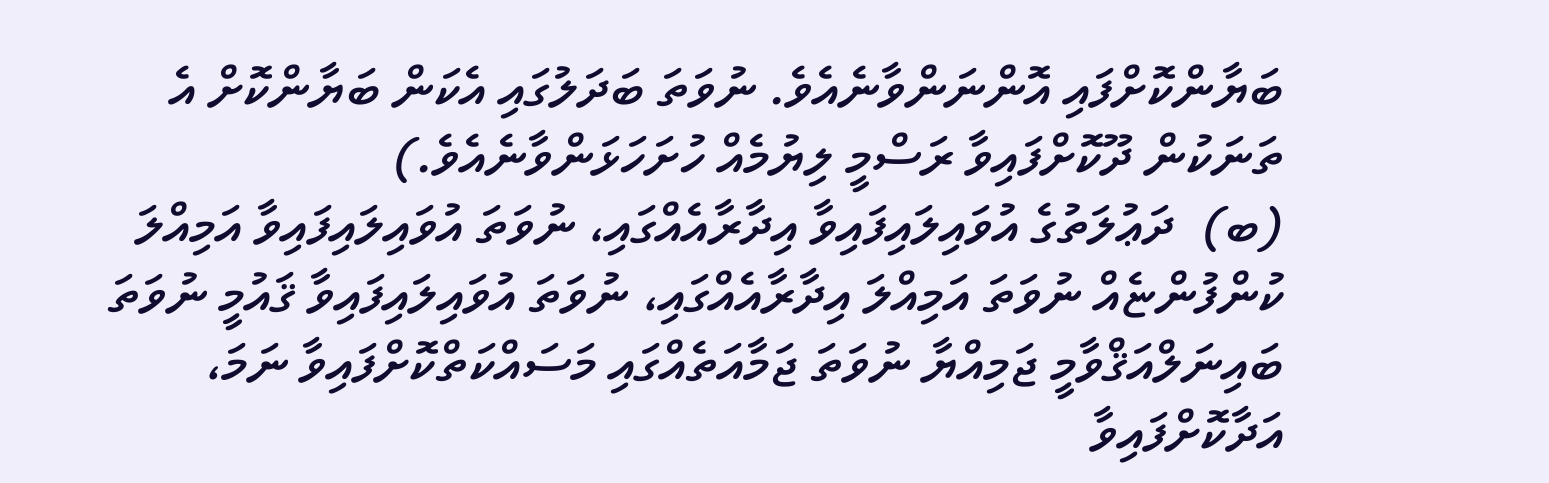ބަޔާންކޮށްފައި އޮންނަންވާނެއެވެ. ނުވަތަ ބަދަލުގައި އެކަން ބަޔާންކޮށް އެ ތަނަކުން ދޫކޮށްފައިވާ ރަސްމީ ލިޔުމެއް ހުށަހަޅަންވާނެއެވެ.)
(ބ)  ދަޢުލަތުގެ އުވައިލައިފައިވާ އިދާރާއެއްގައި، ނުވަތަ އުވައިލައިފައިވާ އަމިއްލަ ކުންފުންޏެއް ނުވަތަ އަމިއްލަ އިދާރާއެއްގައި، ނުވަތަ އުވައިލައިފައިވާ ޤައުމީ ނުވަތަ ބައިނަލްއަޤްވާމީ ޖަމިއްޔާ ނުވަތަ ޖަމާއަތެއްގައި މަސައްކަތްކޮށްފައިވާ ނަމަ، އަދާކޮށްފައިވާ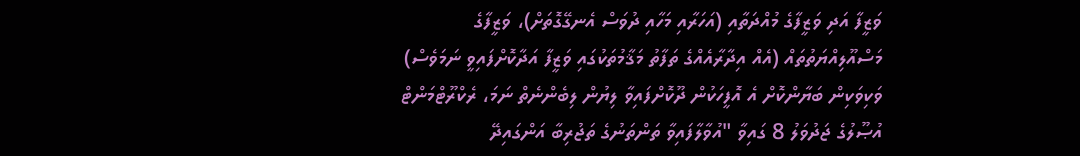ވަޒީފާ އަދި ވަޒީފާގެ މުއްދަތާއި (އަހަރާއި މަހާއި ދުވަސް އެނގޭގޮތަށް)، ވަޒީފާގެ މަސްއޫލިއްޔަތުތައް (އެއް އިދާރާއެއްގެ ތަފާތު މަޤާމުތަކުގައި ވަޒީފާ އަދާކޮށްފައިވީ ނަމަވެސް) ވަކިވަކިން ބަޔާންކޮށް އެ އޮފީހަކުން ދޫކޮށްފައިވާ ލިޔުން ލިބެންނެތް ނަމަ، ރެކްރޫޓްމަންޓް އުޞޫލުގެ ޖަދުވަލު 8 ގައިވާ "އުވާލާފައިވާ ތަންތަނުގެ ތަޖުރިބާ އަންގައިދޭ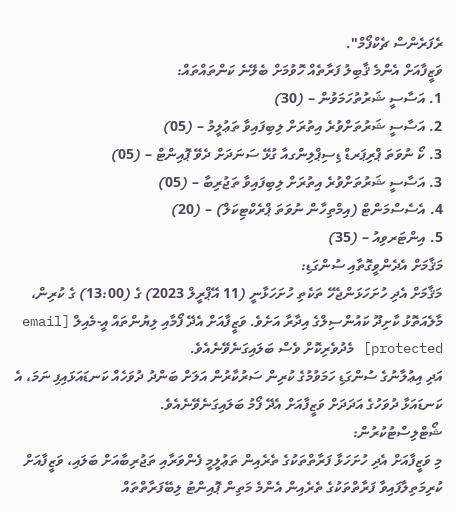ރެފަރެންސް ޗެކްފޯމް".
ވަޒީފާއަށް އެންމެ ޤާބިލު ފަރާތެއް ހޮވުމަށް ބެލޭނެ ކަންތައްތައް:
1. އަސާސީ ޝަރުތުހަމަވުން – (30)
2. އަސާސީ ޝަރުތަށްވުރެ އިތުރަށް ލިބިފައިވާ ތަޢުލީމު – (05)
3. ކޯ ނުވަތަ ޕްރިޕަރޑް ޑިސިޕްލިންގއާ ގުޅޭ ސަނަދަށް ދެވޭ ޕޮއިންޓް – (05)
3. އަސާސީ ޝަރުތަށްވުރެ އިތުރަށް ލިބިފައިވާ ތަޖުރިބާ – (05)
4. އެސެސްމަންޓް (އިމްތިހާން ނުވަތަ ޕްރެކްޓިކަލް) – (20)
5. އިންޓަރވިއު – (35)
މަޤާމަށް އެދެންވީގޮތާއި ސުންގަޑި:
މަޤާމަށް އެދި ހުށަހަޅަންޖެހޭ ތަކެތި ހުށަހަޅާނީ (11 އޭޕްރީލް 2023) ގެ (13:00) ގެ ކުރިން، މާލެއަތޮޅު ކާށިދޫ ކައުންސިލްގެ އިދާރާ އަށެވެ. ވަޒީފާއަށް އެދޭ ފޯމާއި ލިޔުންތައް އީ-މެއިލް [email protected] މެދުވެރިކޮށް ވެސް ބަލައިގަނެވޭނެއެވެ.
އަދި އިޢުލާނުގެ ސުންގަޑި ހަމަވުމުގެ ކުރިން ސަރުކާރުން އަލަށް ބަންދު ދުވަހެއް ކަނޑައަޅައިފި ނަމަ، އެ ކަނޑައަޅާ ދުވަހުގެ އަދަދަށް ވަޒީފާއަށް އެދޭ ފޯމު ބަލައިގަނެވޭނެއެވެ.
ޝޯޓްލިސްޓުކުރުން:
މި ވަޒީފާއަށް އެދި ހުށަހަޅާ ފަރާތްތަކުގެ ތެރެއިން ތަޢުލީމީ ފެންވަރާއި ތަޖުރިބާއަށް ބަލައި، ވަޒީފާއަށް ކުރިމަތިލާފައިވާ ފަރާތްތަކުގެ ތެރެއިން އެންމެ މަތިން ޕޮއިންޓު ލިބޭފަރާތްތައް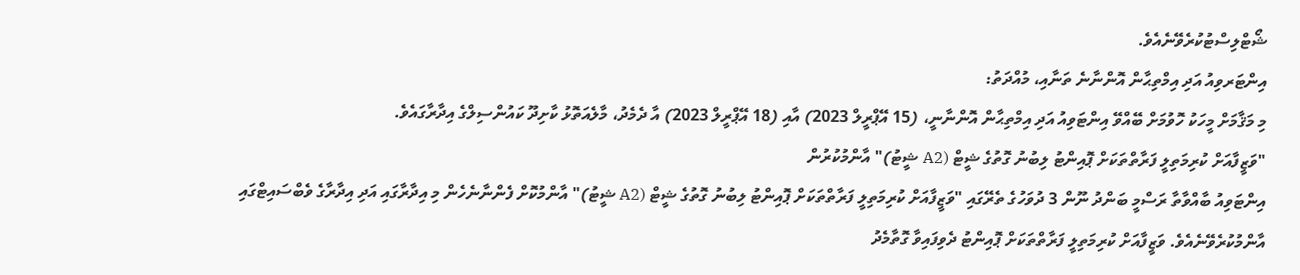ޝޯޓްލިސްޓުކުރެވޭނެއެވެ.
އިންޓަރވިއު އަދި އިމްތިޙާން އޮންނާނެ ތަނާއި، މުއްދަތު:
މި މަޤާމަށް މީހަކު ހޮވުމަށް ބޭއްވޭ އިންޓަވިއު އަދި އިމްތިޙާން އޮންނާނީ، (15 އޭޕްރީލް 2023) އާއި (18 އޭޕްރީލް 2023) އާ ދެމެދު، މާލެއަތޮޅު ކާށިދޫ ކައުންސިލްގެ އިދާރާގައެވެ.
"ވަޒީފާއަށް ކުރިމަތިލީ ފަރާތްތަކަށް ޕޮއިންޓު ލިބުނު ގޮތުގެ ޝީޓް (A2 ޝީޓު)" އާންމުކުރުން
އިންޓަވިއު ބާއްވާތާ ރަސްމީ ބަންދު ނޫން 3 ދުވަހުގެ ތެރޭގައި "ވަޒީފާއަށް ކުރިމަތިލީ ފަރާތްތަކަށް ޕޮއިންޓު ލިބުނު ގޮތުގެ ޝީޓް (A2 ޝީޓު)" އާންމުކޮށް ފެންނާނެހެން މި އިދާރާގައި އަދި އިދާރާގެ ވެބްސައިޓްގައި އާންމުކުރެވޭނެއެވެ. ވަޒީފާއަށް ކުރިމަތިލީ ފަރާތްތަކަށް ޕޮއިންޓު ދެވިފައިވާ ގޮތާމެދު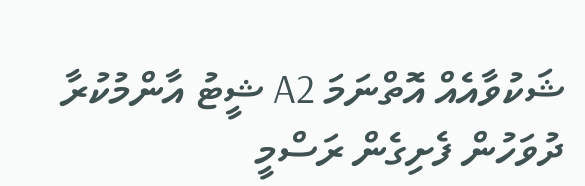ޝަކުވާއެއް އޮތްނަމަ A2 ޝީޓު އާންމުކުރާ ދުވަހުން ފެށިގެން ރަސްމީ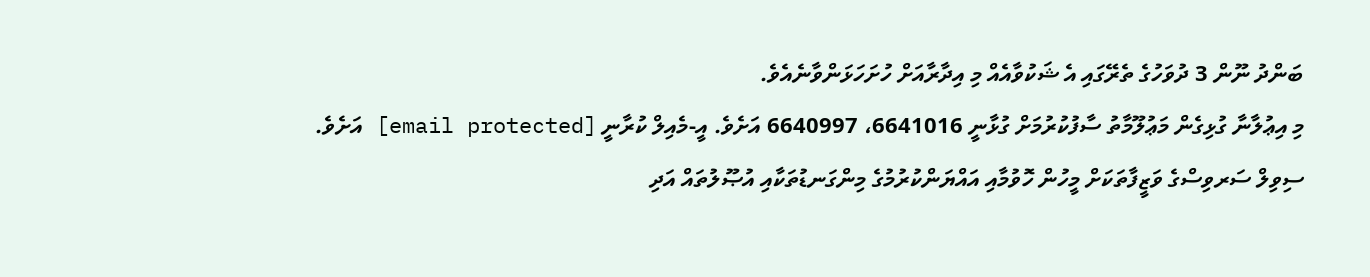ބަންދު ނޫން 3 ދުވަހުގެ ތެރޭގައި އެ ޝަކުވާއެއް މި އިދާރާއަށް ހުށަހަޅަންވާނެއެވެ.
މި އިޢުލާނާ ގުޅިގެން މަޢުލޫމާތު ސާފުކުރުމަށް ގުޅާނީ 6641016، 6640997 އަށެވެ. އީ-މެއިލް ކުރާނީ [email protected] އަށެވެ.
ސިވިލް ސަރވިސްގެ ވަޒީފާތަކަށް މީހުން ހޮވުމާއި އައްޔަންކުރުމުގެ މިންގަނޑުތަކާއި އުޞޫލުތައް އަދި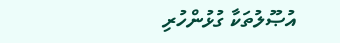އުޞޫލުތަކާ ގުޅުންހުރި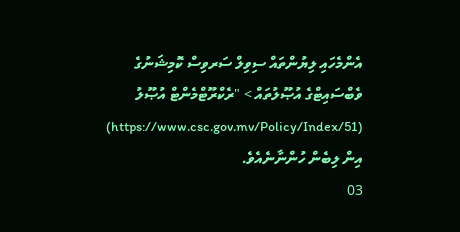އެންމެހައި ލިޔުންތައް ސިވިލް ސަރވިސް ކޮމިޝަނުގެ ވެބްސައިޓްގެ އުޞޫލުތައް > "ރެކްރޫޓްމެންޓް އުޞޫލު (https://www.csc.gov.mv/Policy/Index/51) އިން ލިބެން ހުންނާނެއެވެ.
03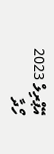އޭޕްރިލް 2023
ހޯދާ